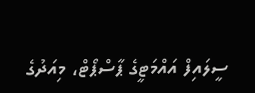ސީލައިފް އައްމަޓީގެ ޕާސްޕޯޓް، މިއަދުގެ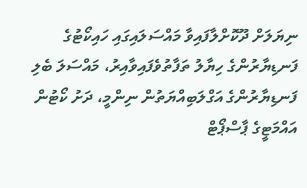ނިޔަލަށް ދޫކޮށްލާފައިވާ މައްސަލައިގައި ހައިކޯޓުގެ ފަނޑިޔާރުންގެ ހިޔާލު ތަފާތުވެފައިވާއިރު، މައްސަލަ ބެލި ފަނޑިޔާރުންގެ އަގްލަބިއްޔަތުން ނިންމީ، ދަށު ކޯޓުން އައްމަޓީގެ ޕާސްޕޯޓް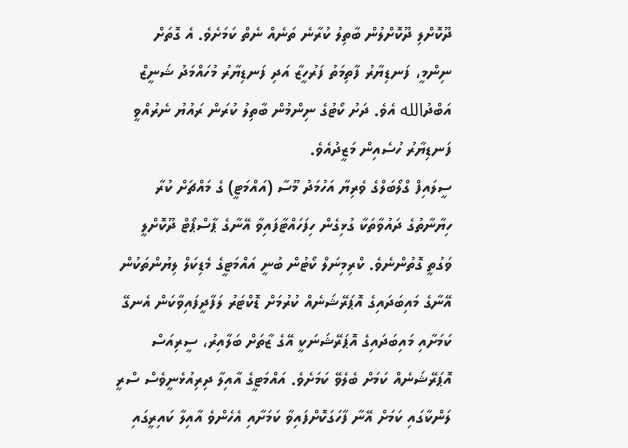ދޫކޮށްލި ދޫކޮށްލުން ބާތިލު ކުރާނެ ތަނެއް ނެތް ކަމަށެވެ. އެ ގޮތަށް ނިންމީ، ފަނޑިޔާރު ފާތިމަތު ފަރުހީޒާ އަދި ފަނޑިޔާރު މުހައްމަދު ޝަނީޒް އަބްދުالله އެވެ. ދަށު ކޯޓުގެ ނިންމުން ބާތިލު ކުރަން ރައުޔު ނެރުއްވީ ފަނޑިޔާރު ހުސެއިން މަޒީދުއެވެ.
ސީލައިފް ގްލޯބަލްގެ ވެރިޔާ އަހުމަދު މޫސާ (އައްމަޓީ) ގެ މައްޗަށް ކުރާ ހިޔާނާތުގެ ދައުވާތަކާ ގުޅިގެން ހިފަހައްޓާފައިވާ އޭނާގެ ޕާސްޕޯޓް ދޫކޮށްލީ ވަގުތީ ގޮތުންނެވެ. ކްރިމިނަލް ކޯޓުން ބުނީ އައްމަޓީގެ މެޑިކަލް ލިޔުންތަކުން އޭނާގެ މައިބަދައިގެ އޮޕަރޭޝަނެއް ކުރުމަށް ޑޮކްޓަރު ލަފާދީފައިވާކަން އެނގޭ ކަމަށާއި މައިބަދައިގެ އޮޕަރޭޝަނަކީ އޭގެ ޒާތަށް ބަލާއިރު، ސީރިއަސް އޮޕަރޭޝަނެއް ކަމަށް ބެލެވޭ ކަމަށެވެ. އައްމަޓީގެ އާއިލާ ދިރިއުޅެނީވެސް ސްރީ ލަންކާގައި ކަމަށް އޭނާ ފާހަގަކޮށްފައިވާ ކަމަށާއި އެހެންވެ އާއިލާ ކައިރީގައި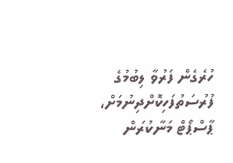ހުރެގެން ފަރުވާ ލިބުމުގެ ފުރުސަތުފަހިކޮށްދިނުމަށް، ޕާސްޕޯޓް މަނާކުރަން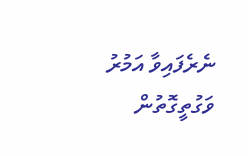ނެރެފައިވާ އަމުރު ވަގުތީގޮތުން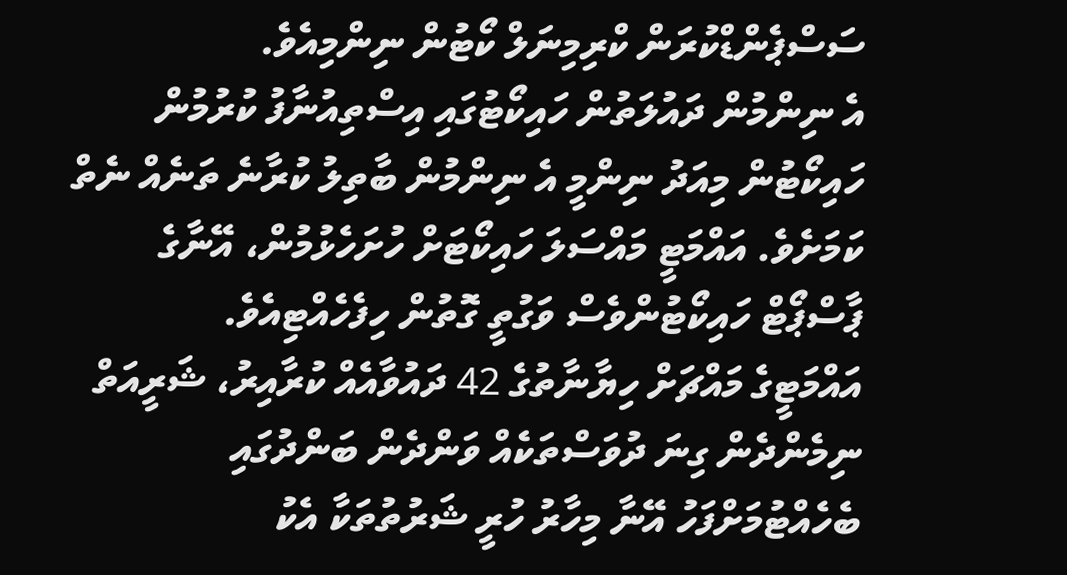ސަސްޕެންޑްކުރަން ކްރިމިނަލް ކޯޓުން ނިންމިއެވެ.
އެ ނިންމުން ދައުލަތުން ހައިކޯޓުގައި އިސްތިއުނާފު ކުރުމުން ހައިކޯޓުން މިއަދު ނިންމީ އެ ނިންމުން ބާތިލު ކުރާނެ ތަނެއް ނެތް ކަމަށެވެ. އައްމަޓީ މައްސަލަ ހައިކޯޓަށް ހުށަހެޅުމުން، އޭނާގެ ޕާސްޕޯޓް ހައިކޯޓުންވެސް ވަގުތީ ގޮތުން ހިފެހެއްޓިއެވެ.
އައްމަޓީގެ މައްޗަށް ހިޔާނާތުގެ 42 ދައުވާއެއް ކުރާއިރު، ޝަރީއަތް ނިމެންދެން ގިނަ ދުވަސްތަކެއް ވަންދެން ބަންދުގައި ބެހެއްޓުމަށްފަހު އޭނާ މިހާރު ހުރީ ޝަރުތުތަކާ އެކު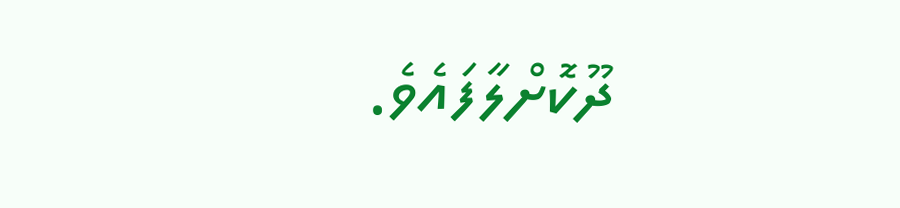ދޫކޮށްލާފައެވެ.